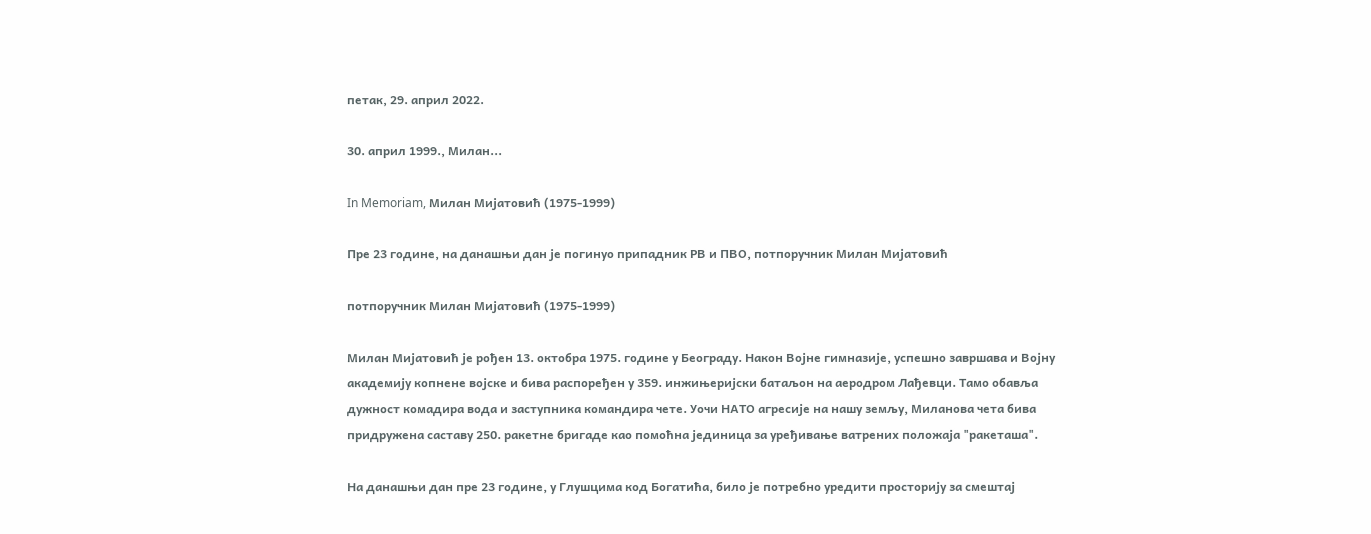петак, 29. април 2022.

30. април 1999., Милан...

In Memoriam, Милан Мијатовић (1975-1999)

Пре 23 године, на данашњи дан је погинуо припадник РВ и ПВО, потпоручник Милан Мијатовић

потпоручник Милан Мијатовић (1975-1999)

Милан Мијатовић је рођен 13. октобра 1975. године у Београду. Након Војне гимназије, успешно завршава и Војну академију копнене војске и бива распоређен у 359. инжињеријски батаљон на аеродром Лађевци. Тамо обавља дужност комадира вода и заступника командира чете. Уочи НАТО агресије на нашу земљу, Миланова чета бива придружена саставу 250. ракетне бригаде као помоћна јединица за уређивање ватрених положаја "ракеташа".

На данашњи дан пре 23 године, у Глушцима код Богатића, било је потребно уредити просторију за смештај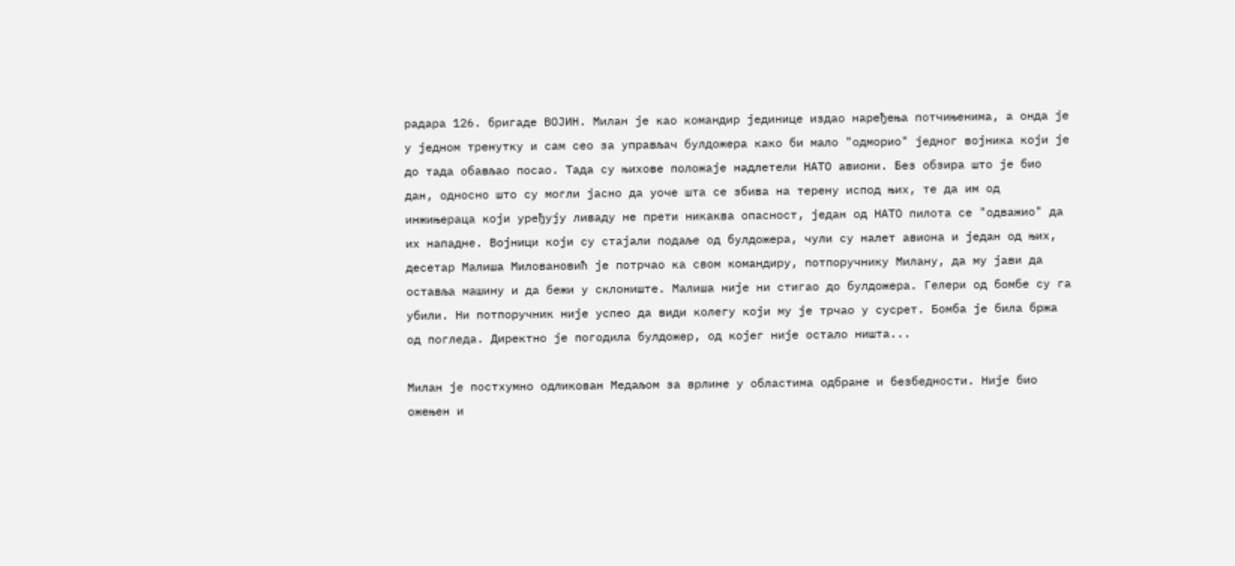радара 126. бригаде ВОЈИН. Милан је као командир јединице издао наређења потчињенима, а онда је у једном тренутку и сам сео за управљач булдожера како би мало "одморио" једног војника који је до тада обављао посао. Тада су њихове положаје надлетели НАТО авиони. Без обзира што је био дан, односно што су могли јасно да уоче шта се збива на терену испод њих, те да им од инжињераца који уређују ливаду не прети никаква опасност, један од НАТО пилота се "одважио" да их нападне. Војници који су стајали подаље од булдожера, чули су налет авиона и један од њих, десетар Малиша Миловановић је потрчао ка свом командиру, потпоручнику Милану, да му јави да оставља машину и да бежи у склониште. Малиша није ни стигао до булдожера. Гелери од бомбе су га убили. Ни потпоручник није успео да види колегу који му је трчао у сусрет. Бомба је била бржа од погледа. Директно је погодила булдожер, од којег није остало ништа...

Милан је постхумно одликован Медаљом за врлине у областима одбране и безбедности. Није био ожењен и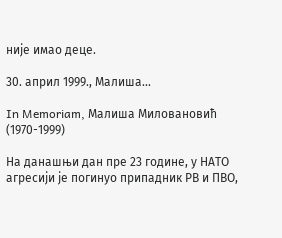није имао деце.

30. април 1999., Малиша...

In Memoriam, Малиша Миловановић (1970-1999)

На данашњи дан пре 23 годинe, у НАТО агресији је погинуо припадник РВ и ПВО,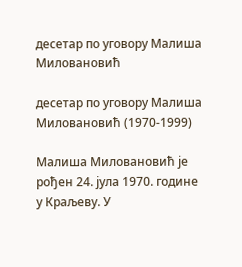десетар по уговору Малиша Миловановић

десетар по уговору Малиша Миловановић (1970-1999)

Малиша Миловановић је рођен 24. јула 1970. године у Краљеву. У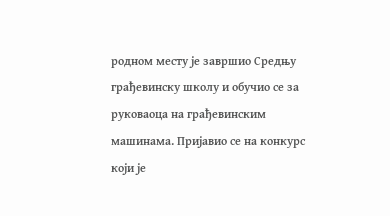родном месту је завршио Средњу грађевинску школу и обучио се за руковаоца на грађевинским машинама. Пријавио се на конкурс који је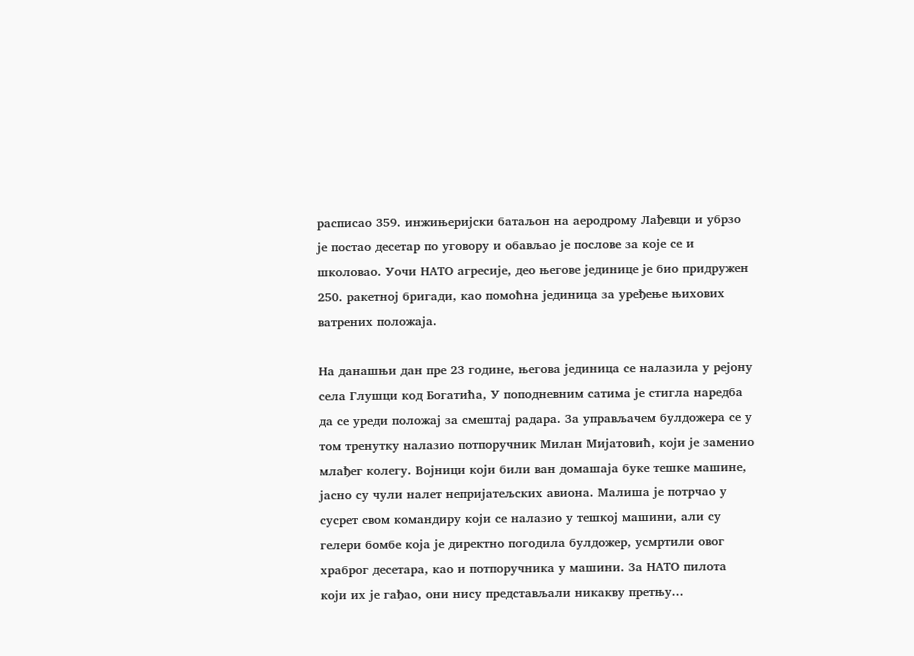расписао 359. инжињеријски батаљон на аеродрому Лађевци и убрзо је постао десетар по уговору и обављао је послове за које се и школовао. Уочи НАТО агресије, део његове јединице је био придружен 250. ракетној бригади, као помоћна јединица за уређење њихових ватрених положаја.

На данашњи дан пре 23 године, његова јединица се налазила у рејону села Глушци код Богатића, У поподневним сатима је стигла наредба да се уреди положај за смештај радара. За управљачем булдожера се у том тренутку налазио потпоручник Милан Мијатовић, који је заменио млађег колегу. Војници који били ван домашаја буке тешке машине, јасно су чули налет непријатељских авиона. Малиша је потрчао у сусрет свом командиру који се налазио у тешкој машини, али су гелери бомбе која је директно погодила булдожер, усмртили овог храброг десетара, као и потпоручника у машини. За НАТО пилота који их је гађао, они нису представљали никакву претњу...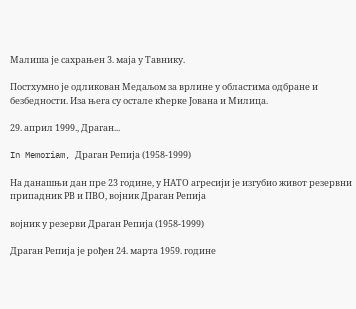Малиша је сахрањен 3. маја у Тавнику.

Постхумно је одликован Медаљом за врлине у областима одбране и безбедности. Иза њега су остале кћерке Јована и Милица.

29. април 1999., Драган...

In Memoriam, Драган Репија (1958-1999)

На данашњи дан пре 23 године, у НАТО агресији је изгубио живот резервни припадник РВ и ПВО, војник Драган Репија

војник у резерви Драган Репија (1958-1999)

Драган Репија је рођен 24. марта 1959. године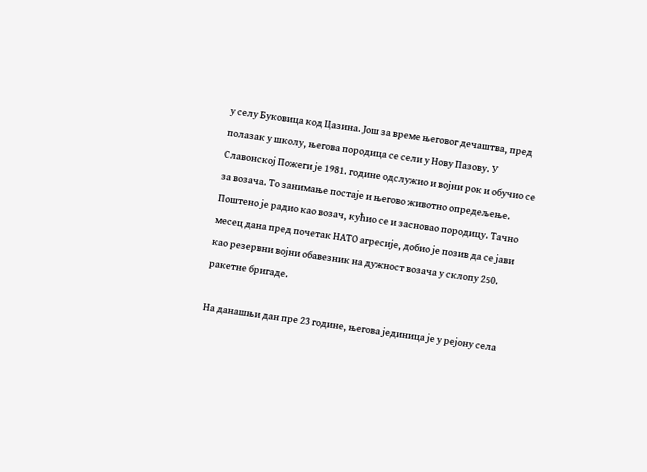у селу Буковица код Цазина. Још за време његовог дечаштва, пред полазак у школу, његова породица се сели у Нову Пазову. У Славонској Пожеги је 1981. године одслужио и војни рок и обучио се за возача. То занимање постаје и његово животно опредељење. Поштено је радио као возач, кућио се и засновао породицу. Тачно месец дана пред почетак НАТО агресије, добио је позив да се јави као резервни војни обавезник на дужност возача у склопу 250. ракетне бригаде.

На данашњи дан пре 23 године, његова јединица је у рејону села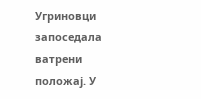Угриновци запоседала ватрени положај. У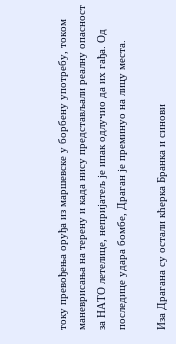току превођења оруђа из маршевске у борбену употребу, током маневрисања на терену и када нису представљали реалну опасност за НАТО летелице, непријатељ је ипак одлучио да их гађа. Од последице удара бомбе, Драган је преминуо на лицу места.

Иза Драгана су остали кћерка Бранка и синови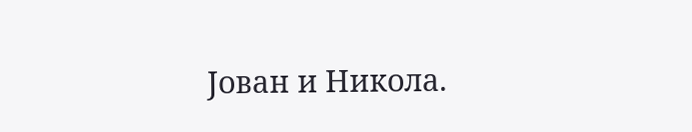Јован и Никола.